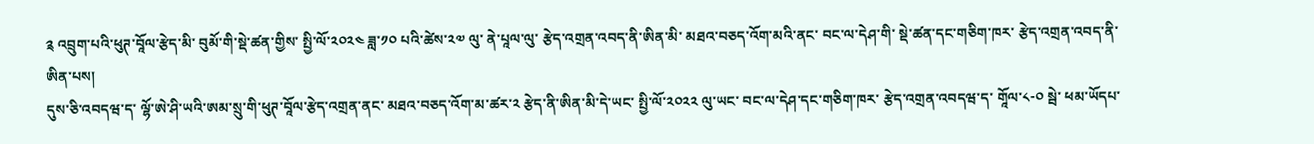༉ འབྲུག་པའི་ཕུཊ་བཱོལ་རྩེད་མི་ བུམོ་གི་སྡེ་ཚན་གྱིས་ སྤྱི་ལོ་༢༠༢༤ ཟླ་༡༠ པའི་ཚེས་༢༧ ལུ་ ནེ་པཱལ་ལུ་ རྩེད་འགྲན་འབད་ནི་ཨིན་མི་ མཐའ་བཅད་འོག་མའི་ནང་ བང་ལ་དེཤ་གི་ སྡེ་ཚན་དང་གཅིག་ཁར་ རྩེད་འགྲན་འབད་ནི་ཨིན་པས།
དུས་ཅི་འབདཝ་ད་ ལྷོ་ཨེ་ཤི་ཡའི་ཨམ་སྲུ་གི་ཕུཊ་བཱོལ་རྩེད་འགྲན་ནང་ མཐའ་བཅད་འོག་མ་ཚར་༢ རྩེད་ནི་ཨིན་མི་དེ་ཡང་ སྤྱི་ལོ་༢༠༢༢ ལུ་ཡང་ བང་ལ་དེཤ་དང་གཅིག་ཁར་ རྩེད་འགྲན་འབདཝ་ད་ གཱོལ་༨-༠ སྦེ་ ཕམ་ཡོདཔ་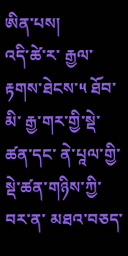ཨིན་པས།
འདི་ཚེ་ར་ རྒྱལ་རྟགས་ཐེངས་༥ ཐོབ་མི་ རྒྱ་གར་གྱི་སྡེ་ཚན་དང་ ནེ་པཱལ་གྱི་སྡེ་ཚན་གཉིས་ཀྱི་བར་ན་ མཐའ་བཅད་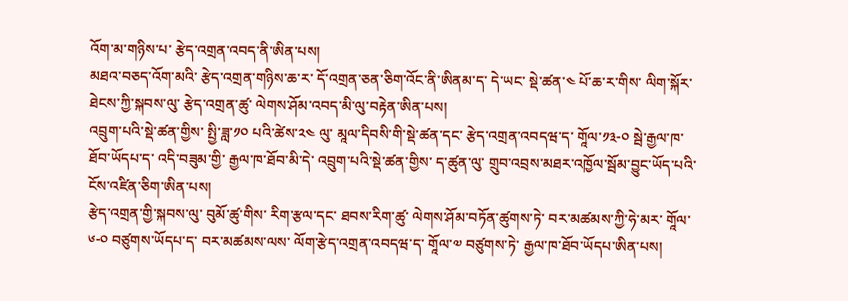འོག་མ་གཉིས་པ་ རྩེད་འགྲན་འབད་ནི་ཨིན་པས།
མཐའ་བཅད་འོག་མའི་ རྩེད་འགྲན་གཉིས་ཆ་ར་ དོ་འགྲན་ཅན་ཅིག་འོང་ནི་ཨིནམ་ད་ དེ་ཡང་ སྡེ་ཚན་༤ པོ་ཆ་ར་གིས་ ལིག་སྐོར་ཐེངས་ཀྱི་སྐབས་ལུ་ རྩེད་འགྲན་ཚུ་ ལེགས་ཤོམ་འབད་མི་ལུ་བརྟེན་ཨིན་པས།
འབྲུག་པའི་སྡེ་ཚན་གྱིས་ སྤྱི་ཟླ་༡༠ པའི་ཚེས་༢༤ ལུ་ མཱལ་དིབསི་གི་སྡེ་ཚན་དང་ རྩེད་འགྲན་འབདཝ་ད་ གཱོལ་༡༣-༠ སྦེ་རྒྱལ་ཁ་ཐོབ་ཡོདཔ་ད་ འདི་བཟུམ་གྱི་ རྒྱལ་ཁ་ཐོབ་མི་དེ་ འབྲུག་པའི་སྡེ་ཚན་གྱིས་ ད་ཚུན་ལུ་ གྲུབ་འབྲས་མཐར་འཁྱོལ་སྦོམ་བྱུང་ཡོད་པའི་ ངོས་འཛིན་ཅིག་ཨིན་པས།
རྩེད་འགྲན་གྱི་སྐབས་ལུ་ བུམོ་ཚུ་གིས་ རིག་རྩལ་དང་ ཐབས་རིག་ཚུ་ ལེགས་ཤོམ་བཏོན་ཚུགས་ཏེ་ བར་མཚམས་ཀྱི་ཧེ་མར་ གཱོལ་༦-༠ བཙུགས་ཡོདཔ་ད་ བར་མཚམས་ལས་ ལོག་རྩེད་འགྲན་འབདཝ་ད་ གཱོལ་༧ བཙུགས་ཏེ་ རྒྱལ་ཁ་ཐོབ་ཡོདཔ་ཨིན་པས།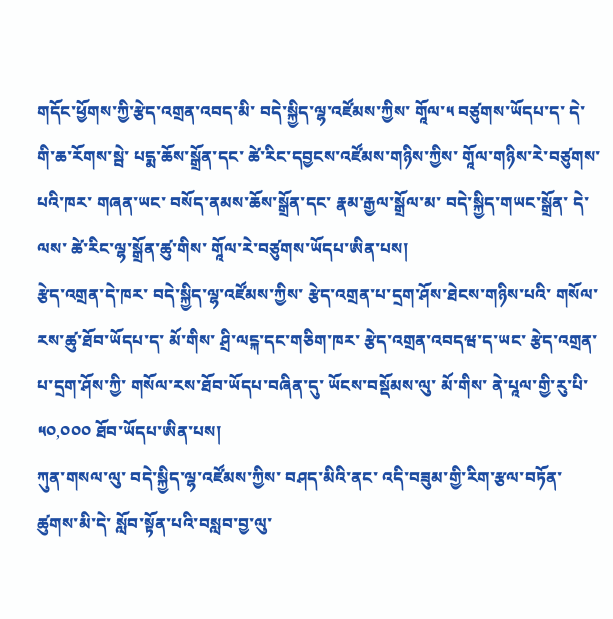གདོང་ཕྱོགས་ཀྱི་རྩེད་འགྲན་འབད་མི་ བདེ་སྐྱིད་ལྷ་འཛོམས་ཀྱིས་ གཱོལ་༥ བཙུགས་ཡོདཔ་ད་ དེ་གི་ཆ་རོགས་སྦེ་ པདྨ་ཆོས་སྒྲོན་དང་ ཚེ་རིང་དབྱངས་འཛོམས་གཉིས་ཀྱིས་ གཱོལ་གཉིས་རེ་བཙུགས་པའི་ཁར་ གཞན་ཡང་ བསོད་ནམས་ཆོས་སྒྲོན་དང་ རྣམ་རྒྱལ་སྒྲོལ་མ་ བདེ་སྐྱིད་གཡང་སྒྲོན་ དེ་ལས་ ཚེ་རིང་ལྷ་སྒྲོན་ཚུ་གིས་ གཱོལ་རེ་བཙུགས་ཡོདཔ་ཨིན་པས།
རྩེད་འགྲན་དེ་ཁར་ བདེ་སྐྱིད་ལྷ་འཛོམས་ཀྱིས་ རྩེད་འགྲན་པ་དྲག་ཤོས་ཐེངས་གཉིས་པའི་ གསོལ་རས་ཚུ་ཐོབ་ཡོདཔ་ད་ མོ་གིས་ ཤྲི་ལངྐ་དང་གཅིག་ཁར་ རྩེད་འགྲན་འབདཝ་ད་ཡང་ རྩེད་འགྲན་པ་དྲག་ཤོས་ཀྱི་ གསོལ་རས་ཐོབ་ཡོདཔ་བཞིན་དུ་ ཡོངས་བསྡོམས་ལུ་ མོ་གིས་ ནེ་པཱལ་གྱི་རུ་པི་༥༠,༠༠༠ ཐོབ་ཡོདཔ་ཨིན་པས།
ཀུན་གསལ་ལུ་ བདེ་སྐྱིད་ལྷ་འཛོམས་ཀྱིས་ བཤད་མིའི་ནང་ འདི་བཟུམ་གྱི་རིག་རྩལ་བཏོན་ཚུགས་མི་དེ་ སློབ་སྟོན་པའི་བསླབ་བྱ་ལུ་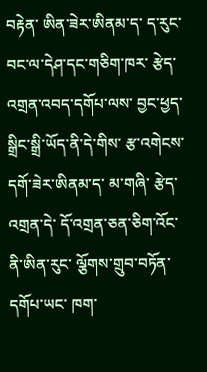བརྟེན་ ཨིན་ཟེར་ཨིནམ་ད་ ད་རུང་ བང་ལ་དེཤ་དང་གཅིག་ཁར་ རྩེད་འགྲན་འབད་དགོཔ་ལས་ བྱང་ཕྱད་སྒྲིང་སྒྲི་ཡོད་ནི་དེ་གིས་ རྩ་འགེངས་དགོ་ཟེར་ཨིནམ་ད་ མ་གཞི་ རྩེད་འགྲན་དེ་ དོ་འགྲན་ཅན་ཅིག་འོང་ནི་ཨིན་རུང་ ལྕོགས་གྲུབ་བཏོན་དགོཔ་ཡང་ ཁག་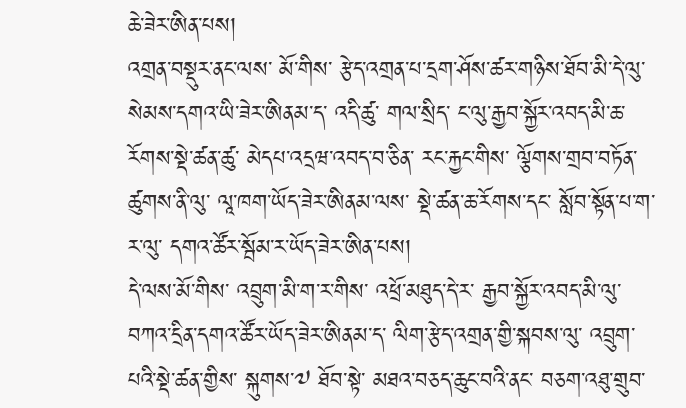ཆེ་ཟེར་ཨིན་པས།
འགྲན་བསྡུར་ནང་ལས་ མོ་གིས་ རྩེད་འགྲན་པ་དྲག་ཤོས་ཚར་གཉིས་ཐོབ་མི་དེ་ལུ་ སེམས་དགའ་ཡི་ཟེར་ཨིནམ་ད་ འདི་ཚུ་ གལ་སྲིད་ ང་ལུ་རྒྱབ་སྐྱོར་འབད་མི་ཆ་རོགས་སྡེ་ཚན་ཚུ་ མེདཔ་འདྲཝ་འབད་བ་ཅིན་ རང་རྐྱང་གིས་ ལྕོགས་གྲབ་བཏོན་ཚུགས་ནི་ལུ་ ལཱ་ཁག་ཡོད་ཟེར་ཨིནམ་ལས་ སྡེ་ཚན་ཆ་རོགས་དང་ སློབ་སྟོན་པ་ག་ར་ལུ་ དགའ་ཚོར་སྦོམ་ར་ཡོད་ཟེར་ཨིན་པས།
དེ་ལས་མོ་གིས་ འབྲུག་མི་ག་ར་གིས་ འཕྲོ་མཐུད་དེ་ར་ རྒྱབ་སྐྱོར་འབད་མི་ལུ་ བཀའ་དྲིན་དགའ་ཚོར་ཡོད་ཟེར་ཨིནམ་ད་ ལིག་རྩེད་འགྲན་གྱི་སྐབས་ལུ་ འབྲུག་པའི་སྡེ་ཚན་གྱིས་ སྐུགས་༧ ཐོབ་སྟེ་ མཐའ་བཅད་ཆུང་བའི་ནང་ བཅག་འཐུ་གྲུབ་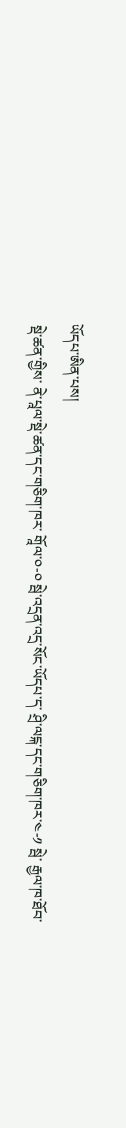ཡོདཔ་ཨིན་པས།
སྡེ་ཚན་གྱིས་ ནེ་པཱལ་སྡེ་ཚན་དང་གཅིག་ཁར་ གཱོལ་༠-༠ སྦེ་འདྲན་འདྲ་སོང་ཡོདཔ་ད་ ཤྲི་ལངྐ་དང་གཅིག་ཁར་༤-༡ སྦེ་ རྒྱལ་ཁ་ཐོབ་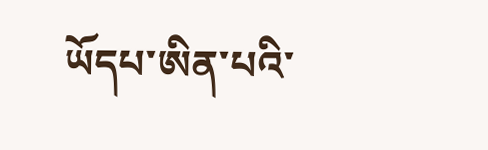ཡོདཔ་ཨིན་པའི་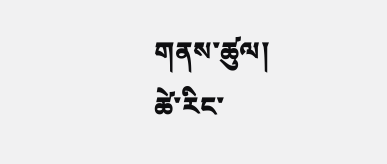གནས་ཚུལ།
ཚེ་རིང་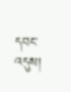དབང་འདུས།